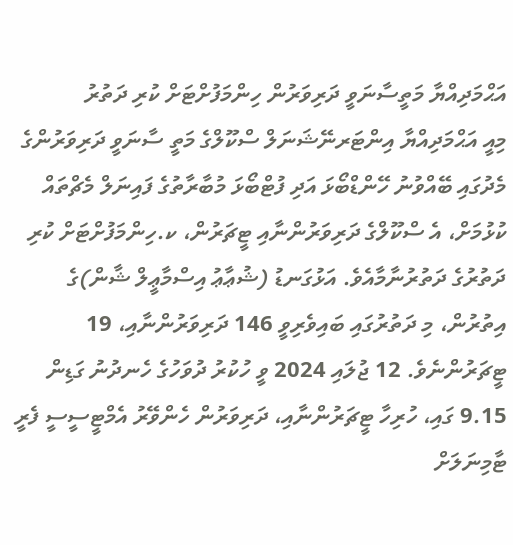އަޙްމަދިއްޔާ މަތީސާނަވީ ދަރިވަރުން ހިންމަފުށްޓަށް ކުރި ދަތުރު
މިއީ އަޙްމަދިއްޔާ އިންޓަރނޭޝަނަލް ސްކޫލްގެ މަތީ ސާނަވީ ދަރިވަރުންގެ މެދުގައި ބޭއްވުނު ހޭންޑްބޯޅަ އަދި ފުޓްބޯޅަ މުބާރާތުގެ ފައިނަލް މެޗްތައް ކުޅުމަށް، އެ ސްކޫލްގެ ދަރިވަރުންނާއި ޓީޗަރުން، ކ.ހިންމަފުށްޓަށް ކުރި ދަތުރުގެ ދަތުރުނާމާއެވެ. އަޅުގަނޑު (ޝުޢާޢު އިސްމާޢީލް ޝާން)ގެ އިތުރުން، މި ދަތުރުގައި ބައިވެރިވީ 146 ދަރިވަރުންނާއި، 19 ޓީޗަރުންނެވެ. 12 ޖުލައި 2024 ވީ ހުކުރު ދުވަހުގެ ހެނދުނު ގަޑިން 9.15 ގައި، ހުރިހާ ޓީޗަރުންނާއި، ދަރިވަރުން ހެންވޭރު އެމްޓީސީސީ ފެރީ ޓާމިނަލަށް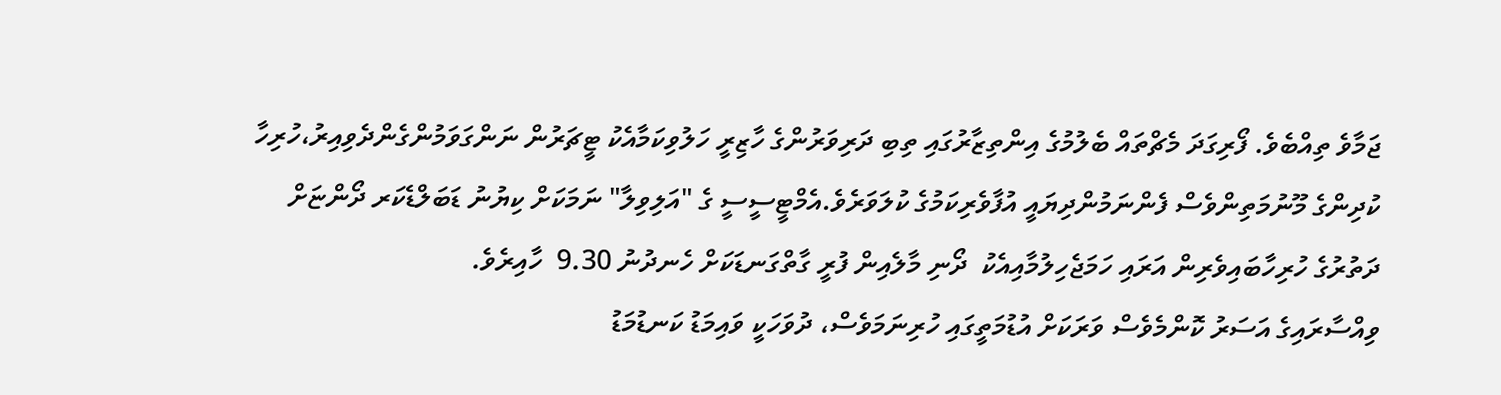ޖަމާވެ ތިއްބެވެ. ފޯރިގަދަ މެޗްތައް ބެލުމުގެ އިންތިޒާރުގައި ތިބި ދަރިވަރުންގެ ހާޒިރީ ހަލުވިކަމާއެކު ޓީޗަރުން ނަންގަވަމުންގެންދެވިއިރު،ހުރިހާ ކުދިންގެ މޫނުމަތިންވެސް ފެންނަމުންދިޔައީ އުފާވެރިކަމުގެ ކުލަވަރެވެ.އެމްޓީސީސީ ގެ "އަލިވިލާ" ނަމަކަށް ކިޔުނު ޑަބަލްޑެކަރ ދޯންޏަށް ދަތުރުގެ ހުރިހާބައިވެރިން އަރައި ހަމަޖެހިލުމާއިއެކު  ދޯނި މާލެއިން ފުރީ ގާތްގަނޑަކަށް ހެނދުނު 9.30  ހާއިރެވެ.
ވިއްސާރައިގެ އަސަރު ކޮންމެވެސް ވަރަކަށް އުޑުމަތީގައި ހުރިނަމަވެސް، ދުވަހަކީ ވައިމަޑު ކަނޑުމަޑު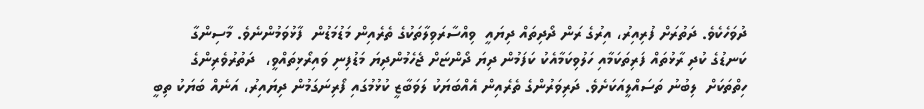ދުވަހެކެވެ. ދަތުރަށް ފުރިއިރު، އިރުގެ ރަން ދޯދިތައް ދިޔައީ  ވިއްސާރަވިލާތަކުގެ ތެރެއިން މަޑުމަޑުން  ފާޅުވަމުންނެވެ. މާސިންގާ ކަނޑުގެ ކުދި ރާޅުތައް ފަރިތަކަމާއި ހަލުވިކަމާއެކު ކަފަމުން ދިޔަ ދޯންޏަށް ޖެހެމުންދިޔަ މަޑުފިނި ވައިރޯޅިތައްވީ،  ދަތުރުވެރިންގެ ހިތްތަކަށް  ލިބުނު ތަސައްލީއަކަށެވެ. ދަރިވަރުންގެ ތެރެއިން އެއްބަޔަކު ލަވަބާޒީ ކުޅުމުގައި ފޯރިނަގަމުން ދިޔައިރު، އަނެއް ބަޔަކު ތިބީ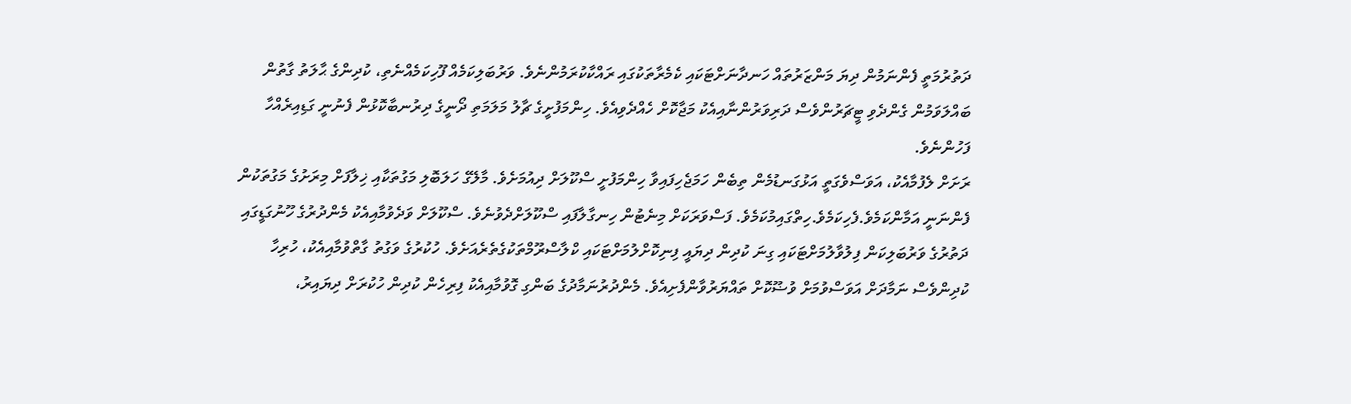ދަތުރުމަތީ ފެންނަމުން ދިޔަ މަންޒަރުތައް ހަނދާނަށްޓަކައި ކެމެރާތަކުގައި ރައްކާކުރަމުންނެވެ. ވަރުބަލިކަމެއް ފޫހިކަމެއްނެތި، ކުދިންގެ ޙާލަތު ގާތުން ބައްލަވަމުން ގެންދެވި ޓީޗަރުންވެސް ދަރިވަރުންނާއިއެކު މަޖާކޮށް ހެއްދެވިއެވެ. ހިންމަފުށީގެ ޗާލު މަލަމަތި ދޯނީގެ ދިރުނބާކޮޅުން ފެނުނީ ގަޑިއިރެއްހާ ފަހުންނެވެ.
ރަށަށް ލެފުމާއެކު، އަވަސްވެގަތީ އަޅުގަނޑުމެން ތިބެން ހަމަޖެހިފައިވާ ހިންމަފުށީ ސްކޫލަށް ދިއުމަށެވެ. މާލޭގެ ހަލަބޮލި މަގުތަކާއި ޚިލާފަށް މިރަށުގެ މަގުތަކުން ފެންނަނީ އަމާންކަމެވެ.ފެހިކަމެވެ.ހިތްގައިމުކަމެވެ. ފަސްވަރަކަށް މިނެޓުން ހިނގާލާފައި ސްކޫލަށްދެވުނެވެ. ސްކޫލަށް ވަދެވުމާއިއެކު މެންދުރުގެ ހޫނުގަޑީގައި ދަތުރުގެ ވަރުބަލިކަން ފިލުވާލުމަށްޓަކައި ގިނަ ކުދިން ދިޔައީ ފިނިކޮށްލުމަށްޓަކައި ކްލާސްރޫމްތަކުގެތެރެއަށެވެ. ހުކުރުގެ ވަގުތު ގާތްވުމާއިއެކު، ހުރިހާ ކުދިންވެސް ނަމާދަށް އަވަސްވުމަށް ވުޟޫކޮށް ތައްޔަރުވާންފެށިއެވެ. މެންދުރުނަމާދުގެ ބަންގި ގޮވުމާއިއެކު ފިރިހެން ކުދިން ހުކުރަށް ދިޔައިރު،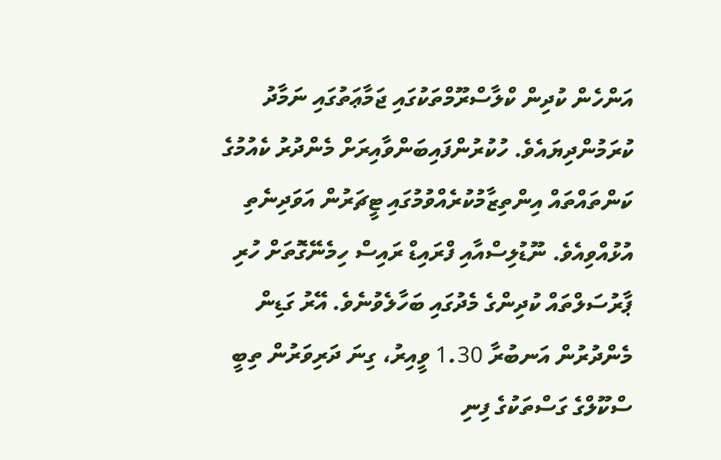އަންހެން ކުދިން ކްލާސްރޫމްތަކުގައި ޖަމާޢަތުގައި ނަމާދު ކުރަމުންދިޔައެވެ. ހުކުރުންފައިބަންވާއިރަށް މެންދުރު ކެއުމުގެ ކަންތައްތައް އިންތިޒާމުކުރެއްވުމުގައި ޓީޗަރުން އަވަދިނެތި އުޅުއްވިއެވެ. ނޫޑުލިސްއާއި ފްރައިޑް ރައިސް ހިމެނޭގޮތަށް ހުރި ޕާރުސަލްތައް ކުދިންގެ މެދުގައި ބަހާލެވުނެވެ. އޭރު ގަޑިން މެންދުރުން އަނބުރާ 1.30 ވީއިރު، ގިނަ ދަރިވަރުން ތިބީ ސްކޫލްގެ ގަސްތަކުގެ ފިނި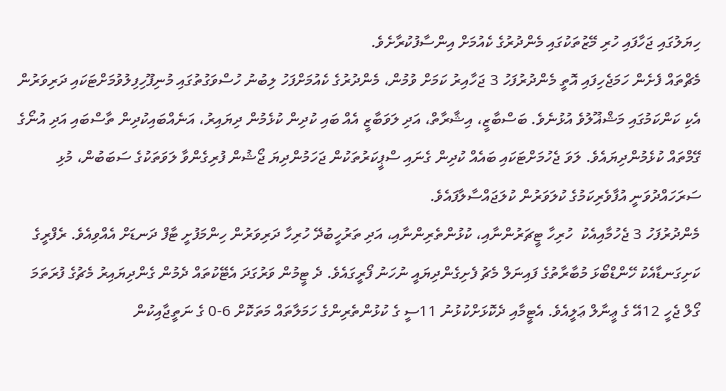ހިޔަލުގައި ޖަހާފައި ހުރި މޭޒުތަކުގައި މެންދުރުގެ ކެއުމަށް އިންސާފުކުރާށެވެ.
މެޗްތައް ފެށެން ހަމަޖެހިފައި އޮތީ މެންދުރުފަހު 3 ޖަހާއިރު ކަމަށް ވުމުން، މެންދުރުގެ ކެއުމަށްފަހު ލިބުނު ހުސްވަގުތުގައި މުނިފޫހިފިލުވުމަށްޓަކައި ދަރިވަރުން އެކި ކަންކަމުގައި މަޝްޣޫލުވެ އުޅުނެވެ. ބަސްބާޒީ، އިޝާރާތް، އަދި ލަވަބާޒީ އެއް ބައި ކުދިން ކުޅެމުން ދިޔައިރު، އަނެއްބައިކުދިން ތާސްބައި އަދި އުނޯގެ ގޭމްތައް ކުޅެމުންދިޔައެވެ. ލަވަ ޖެހުމަށްޓަކައި ބައެއް ކުދިން ގެނައި ސްޕީކަރުތަކުން ޖަހަމުންދިޔަ ޖޯޝުން ފުރިގެންވާ ލަވަތަކުގެ ސަބަބުން، މުޅި ސަރަހައްދުވަނީ އުފާވެރިކަމުގެ ކުލަވަރުން ކުލަޖައްސާލާފައެވެ.
މެންދުރުފަހު 3 ޖެހުމާއިއެކު  ހުރިހާ ޓީޗަރުންނާއި، ކުޅުންތެރިންނާއި، އަދި ތަރުހީބުދޭ ހުރިހާ ދަރިވަރުން ހިންމަފުށީ ޓާފް ދަނޑަށް އެއްވިއެވެ. ރެފްރީގެ ކަށިގަނޑާއެކު ހޭންޑްބޯޅަ މުބާރާތުގެ ފައިނަލް މެޗު ފެށިގެންދިޔައީ ނުހަނު ފޯރީގައެވެ. ދެ ޓީމުން ވަރުގަދަ އެޓޭކުތައް ދެމުން ގެންދިޔައިރު މެޗުގެ ފުރަތަމަ ގޯލް ޖެހީ 12އޭ ގެ ޢީނާލް ޢަލީއެވެ. އެޓީމާއި ދެކޮޅަށްކުޅުނު 11ސީ ގެ ކުޅުންތެރިންގެ ހަމަލާތައް މަތަކޮށް 6-0 ގެ ނަތީޖާއިކުން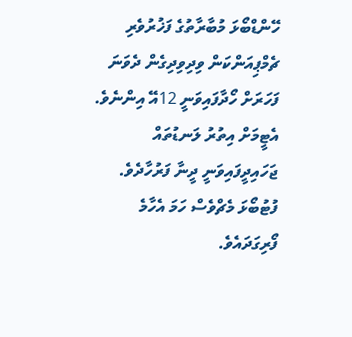ހޭންޑްބޯޅަ މުބާރާތުގެ ފަޚުރުވެރި ޗެމްޕިއަންކަން ވިދިވިދިގެން ދެވަނަ ފަހަރަށް ހޯދާފައިވަނީ 12އޭ އިންނެވެ. އެޓީމަށް އިތުރު ލަނޑުތައް ޖަހައިދީފައިވަނީ ދީނާ ފަރުހާދެވެ.
ފުޓުބޯޅަ މެޗްވެސް ހަމަ އެހާމެ ފޯރިގަދައެވެ.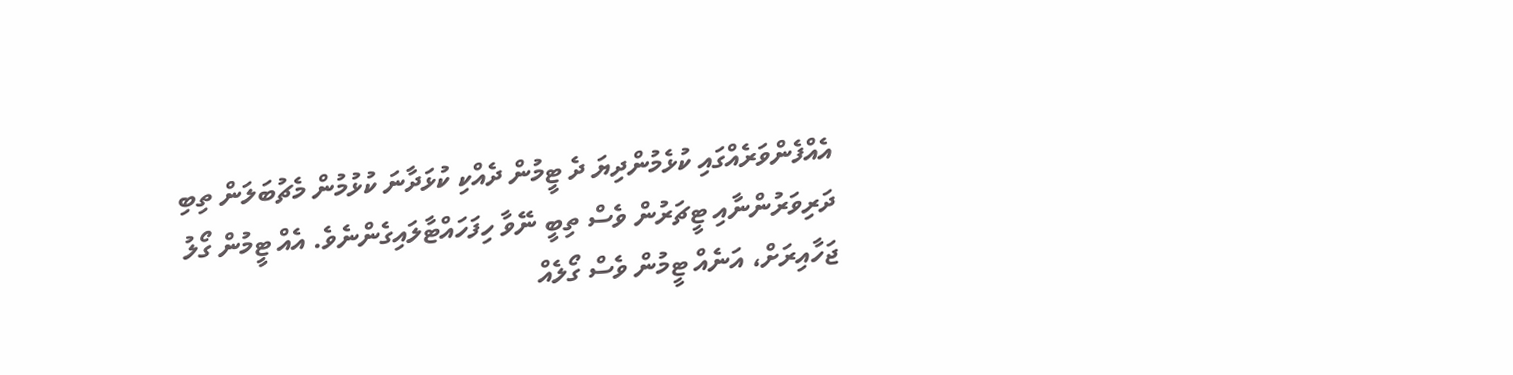އެއްފެންވަރެއްގައި ކުޅެމުންދިޔަ ދެ ޓީމުން ދެއްކި ކުޅަދާނަ ކުޅުމުން މެޗުބަލަން ތިބި ދަރިވަރުންނާއި ޓީޗަރުން ވެސް ތިބީ ނޭވާ ހިފަހައްޓާލައިގެންނެވެ. އެއް ޓީމުން ގޯލު ޖަހާއިރަށް، އަނެއް ޓީމުން ވެސް ގޯލެއް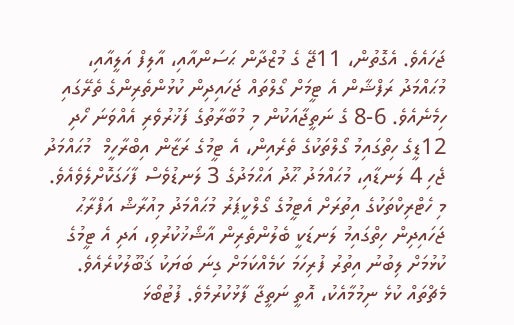ޖަހައެވެ. އެގޮތުން، 11ޖޭ ގެ މުޒްދާން ޙަސަންއާއި، އާލިފް އަލީއާއި،  މުޙައްމަދު ރަފްޝާން އެ ޓީމަށް ގޯލްތައް ޖަހައިދިން ކުޅުންތެރިންގެ ތެރޭގައި ހިމެނެއެވެ. 6-8 ގެ ނަތީޖާއަކުން މި މުބާރާތުގެ ފަޚުރުވެރި އެއްވަނަ ހޯދި 12ޑީގެ ހިތްގައިމު ގޯލްތަކުގެ ތެރެއިން، އެ ޓީމުގެ ރަޒާން އިބްރާހީމް  މުޙައްމަދު ޖެހި 4 ލަނޑާއި، މުޙައްމަދު ޙޫދު އަޙްމަދުގެ 3 ލަނޑުވެސް ފާހަގަކޮށްލެވެއެވެ. މި ހެޓްރިކްތަކުގެ އިތުރަށް އެޓީމުގެ ގޯލްކީޕަރު މުޙައްމަދު މިއުރާޝް އަފްރާޙު ޖަހައިދިން ހިތްގައިމު ލަނޑަކީ ބެލުންތެރިން އާޝޯޚުކުރުވި، އަދި އެ ޓީމުގެ ކުޅުމަށް ލިބުނު އިތުރު ފުރިހަމަ ކަމެއްކަމަށް ގިނަ ބަޔަކު ޤަބޫލުކުރެއެވެ.
މެޗްތައް ކުޅެ ނިމުމާއެކު، އޮތީ ނަތީޖާ ފާޅުކުރުމެވެ. ފުޓުބޯޅަ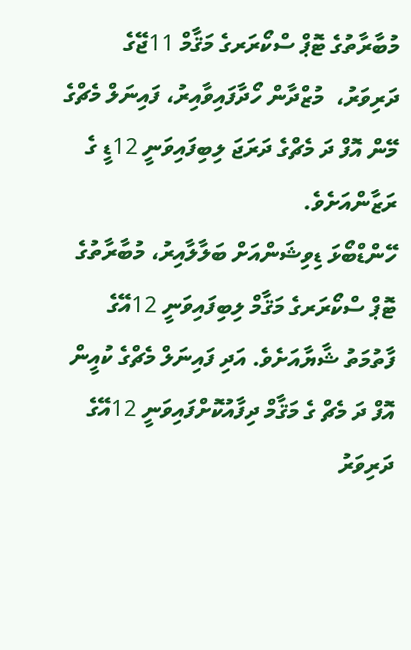މުބާރާތުގެ ޓޮޕް ސްކޯރަރގެ މަޤާމް 11ޖޭގެ ދަރިވަރު،  މުޒްދާން ހޯދާފައިވާއިރު، ފައިނަލް މެޗްގެ މޭން އޮފް ދަ މެޗްގެ ދަރަޖަ ލިބިފައިވަނީ 12ޑީ ގެ ރަޒާންއަށެވެ.
ހޭންޑްބޯޅަ ޑިވިޝަންއަށް ބަލާލާއިރު، މުބާރާތުގެ ޓޮޕް ސްކޯރަރގެ މަޤާމް ލިބިފައިވަނީ 12އޭގެ ފާތުމަތު ޝާޔާއަށެވެ. އަދި ފައިނަލް މެޗްގެ ކުއީން އޮފް ދަ މެޗް ގެ މަޤާމް ދިފާއުކޮށްފައިވަނީ 12އޭގެ ދަރިވަރު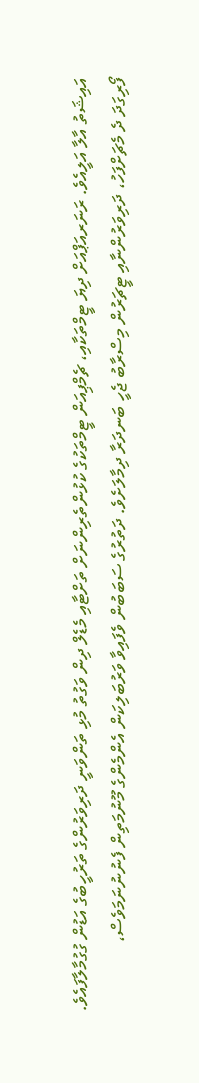އައިޝަތު އާލާ އަލީއެވެ. ރަނަރއަޕްއަށް ދިޔަ ޓީމްތަކާއި، ޗެމްޕިއަން ޓީމްތަކުގެ ކުޅުންތެރިންނަށް ތަށްޓާއި މެޑެލް ދިން ވަގުތު މުޅި ތަންވަނީ ދަރިވަރުންގެ ތަރުހީބުގެ އަޑުން ގުގުމާލާފައެވެ.
ފޯރިގަދަ ދެ މެޗަށްފަހު، ދަރިވަރުންނާއި ޓީޗަރުން މިސްރާބު ޖެހީ ބަނދަރާ ދިމާލަށެވެ. ދަތުރުގެ ސަބަބުން ވެފައިވާ ވަރުބަލިކަން އެންމެންގެ މޫނުމަތިން ފެނުނުނަމަވެސް،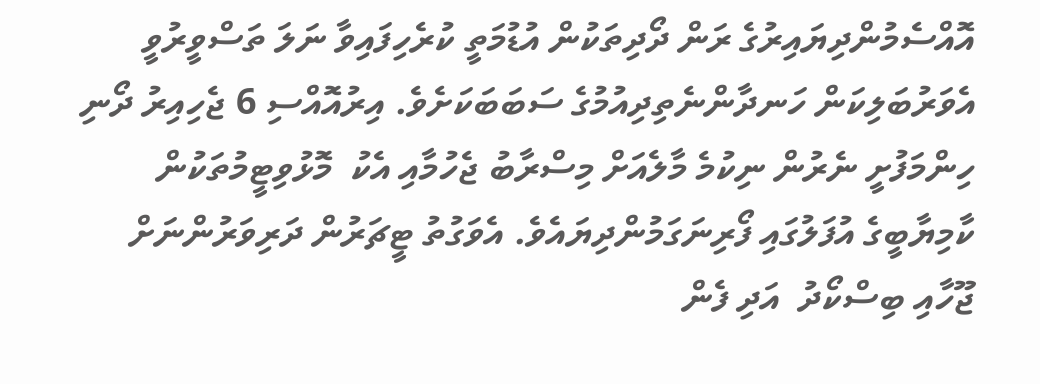އޮއްސެމުންދިޔައިރުގެ ރަން ދޯދިތަކުން އުޑުމަތީ ކުރެހިފައިވާ ނަލަ ތަސްވީރުވީ އެވަރުބަލިކަން ހަނދާންނެތިދިއުމުގެ ސަބަބަކަށެވެ. އިރުއޮއްސި 6 ޖެހިއިރު ދޯނި ހިންމަފުށީ ނެރުން ނިކުމެ މާލެއަށް މިސްރާބު ޖެހުމާއި އެކު  މޮޅުވިޓީމުތަކުން ކާމިޔާބީގެ އުފަލުގައި ފޯރިނަގަމުންދިޔައެވެ. އެވަގުތު ޓީޗަރުން ދަރިވަރުންނަށް ޖޫހާއި ބިސްކޯދު  އަދި ފެން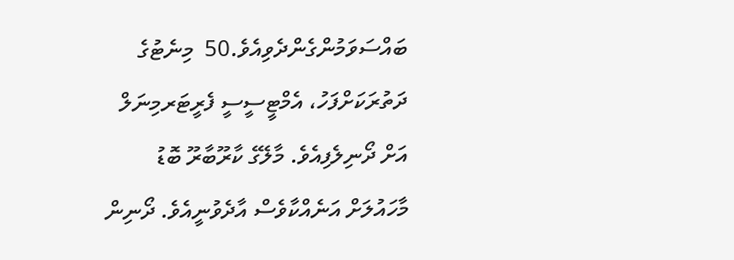ބައްސަވަމުންގެންދެވިއެވެ.50  މިނެޓުގެ ދަތުރަކަށްފަހު، އެމްޓީސީސީ ފެރީޓަރމިނަލް އަށް ދޯނިލެފިއެވެ. މާލޭގެ ކާރޫބާރޫ ބޮޑު މާހައުލަށް އަނެއްކާވެސް އާދެވުނީއެވެ. ދޯނިން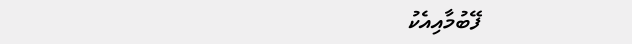ފޭބުމާއިއެކު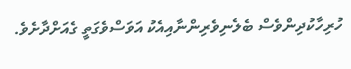ހުރިހާކުދިންވެސް ބެލެނިވެރިންނާއިއެކު އަވަސްވެގަތީ ގެއަށްދާށެވެ.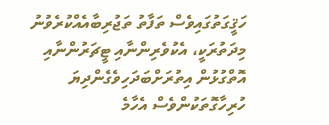ހަޤީގަތުގައިވެސް ތަފާތު ތަޖުރިބާއެއްކުރެވުނު މިދަތުރަކީ، އެކުވެރިންނާއި ޓީޗަރުންނާއި އޮތްގުޅުން އިތުރަށްބަދަހިވެގެންދިޔަ ހުރިހާގޮތަކުންވެސް އެހާމެ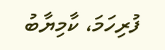ފުރިހަމަ، ކާމިޔާބު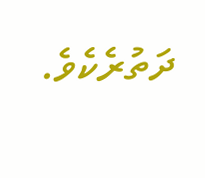ދަތުރެކެވެ.